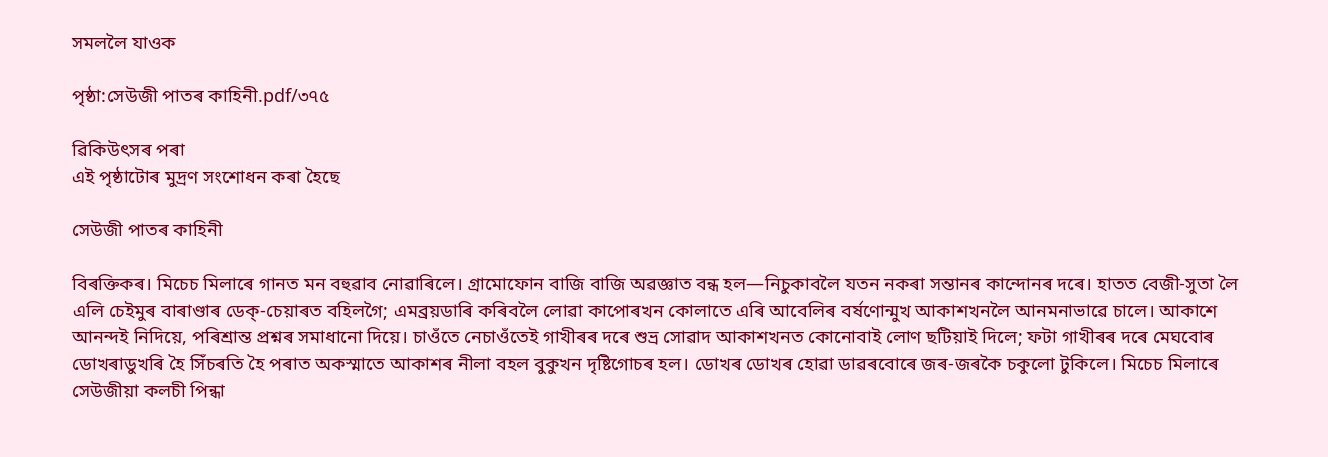সমললৈ যাওক

পৃষ্ঠা:সেউজী পাতৰ কাহিনী.pdf/৩৭৫

ৱিকিউৎসৰ পৰা
এই পৃষ্ঠাটোৰ মুদ্ৰণ সংশোধন কৰা হৈছে

সেউজী পাতৰ কাহিনী

বিৰক্তিকৰ। মিচেচ মিলাৰে গানত মন বহুৱাব নোৱাৰিলে। গ্ৰামোফোন বাজি বাজি অৱজ্ঞাত বন্ধ হল—নিচুকাবলৈ যতন নকৰা সন্তানৰ কান্দোনৰ দৰে। হাতত বেজী-সুতা লৈ এলি চেইমুৰ বাৰাণ্ডাৰ ডেক্‌-চেয়াৰত বহিলগৈ; এমব্ৰয়ডাৰি কৰিবলৈ লোৱা কাপোৰখন কোলাতে এৰি আবেলিৰ বৰ্ষণোন্মুখ আকাশখনলৈ আনমনাভাৱে চালে। আকাশে আনন্দই নিদিয়ে, পৰিশ্ৰান্ত প্ৰশ্নৰ সমাধানো দিয়ে। চাওঁতে নেচাওঁতেই গাখীৰৰ দৰে শুভ্ৰ সোৱাদ আকাশখনত কোনোবাই লোণ ছটিয়াই দিলে; ফটা গাখীৰৰ দৰে মেঘবোৰ ডোখৰাডুখৰি হৈ সিঁচৰতি হৈ পৰাত অকস্মাতে আকাশৰ নীলা বহল বুকুখন দৃষ্টিগোচৰ হল। ডোখৰ ডোখৰ হোৱা ডাৱৰবোৰে জৰ-জৰকৈ চকুলো টুকিলে। মিচেচ মিলাৰে সেউজীয়া কলচী পিন্ধা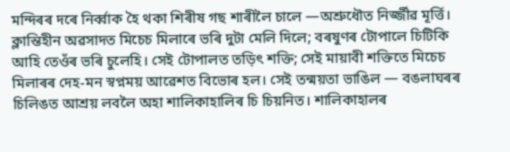মন্দিৰৰ দৰে নিৰ্ব্বাক হৈ থকা শিৰীষ গছ শাৰীলৈ চালে —অশ্ৰুধৌত নিৰ্জ্জীৱ মূৰ্ত্তি। ক্লান্তিহীন অৱসাদত মিচেচ মিলাৰে ভৰি দুটা মেলি দিলে; বৰষুণৰ টোপালে চিটিকি আহি তেওঁৰ ভৰি চুলেহি। সেই টোপালত তড়িৎ শক্তি; সেই মায়াবী শক্তিতে মিচেচ মিলাৰৰ দেহ-মন স্বপ্নময় আৱেশত বিভোৰ হল। সেই তন্ময়তা ভাঙিল — বঙলাঘৰৰ চিলিঙত আশ্ৰয় লবলৈ অহা শালিকাহালিৰ চি চিয়নিত। শালিকাহালৰ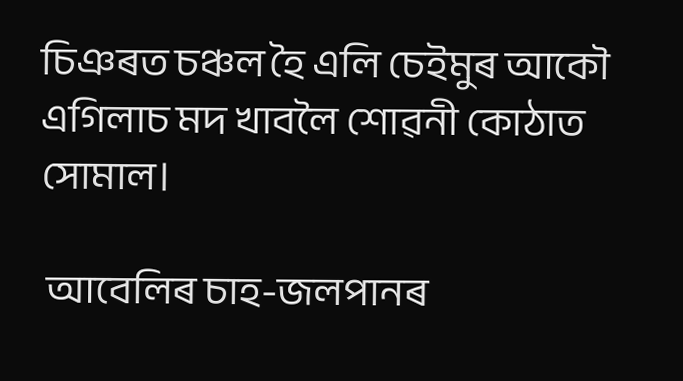চিঞৰত চঞ্চল হৈ এলি চেইমুৰ আকৌ এগিলাচ মদ খাবলৈ শোৱনী কোঠাত সোমাল।

 আবেলিৰ চাহ-জলপানৰ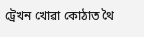ট্ৰেখন খোৱা কোঠাত থৈ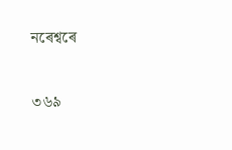নৰেশ্বৰে

৩৬৯